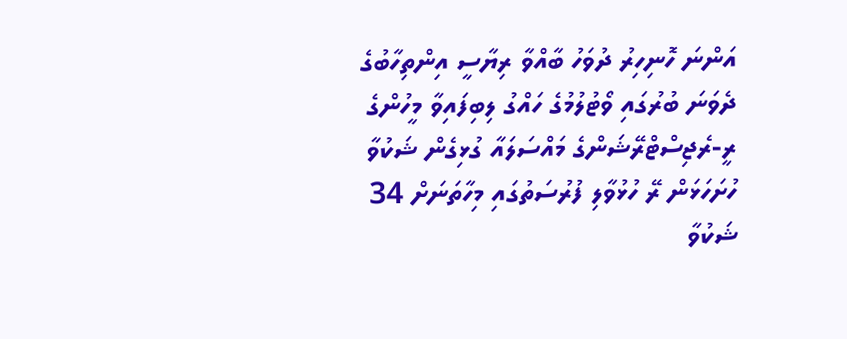އަންނަ ހޮނިހިރު ދުވަހު ބާއްވާ ރިޔާސީ އިންތިހާބުގެ ދެވަނަ ބުރުގައި ވޯޓުލުމުގެ ހައްގު ލިބިފައިވާ މީހުންގެ ރީ-ރެޖިސްޓްރޭޝަންގެ މައްސަލައާ ގުޅިގެން ޝަކުވާ ހުށަހަޅަން ރޭ ހުޅުވާލި ފުރުސަތުގައި މިހާތަނަށް 34 ޝަކުވާ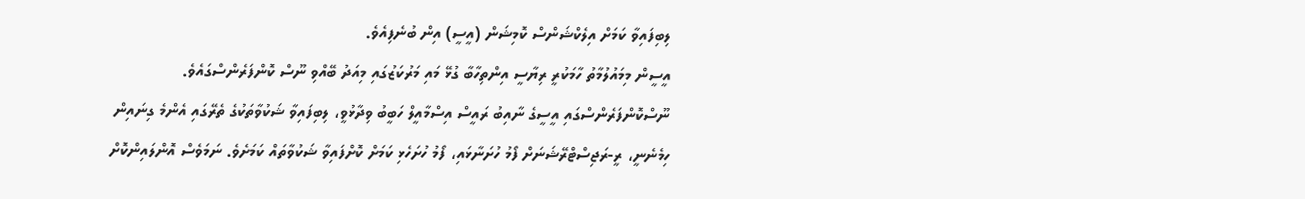ލިބިފައިވާ ކަމަށް އިލެކްޝަންސް ކޮމިޝަން (އީސީ) އިން ބުނެފިއެވެ.
އީސީން މިމައުލުމާތު ހާމަކުރީ ރިޔާސީ އިންތިހާބާ ގުޅޭ މައި މަރުކަޒުގައި މިއަދު ބޭއްވި ނޫސް ކޮންފަރެންސްގައެވެ.
ނޫސްކޮންފަރެންސްގައި އީސީގެ ނާއިބު ރައީސް އިސްމާއީލް ހަބީބު ވިދާޅުވީ، ލިބިފައިވާ ޝަކުވާތަކުގެ ތެރޭގައި އެންމެ ގިނައިން ހިމެނެނީ، ރީ-ރަޖިސްޓްރޭޝަނަށް ފޯމު ހުށަނާޅައި، ފޯމު ހުށަހެޅި ކަމަށް ކޮށްފައިވާ ޝަކުވާތައް ކަމަށެވެ. ނަމަވެސް އޮންލައިންކޮށް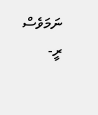ނަމަވެސް ރީ-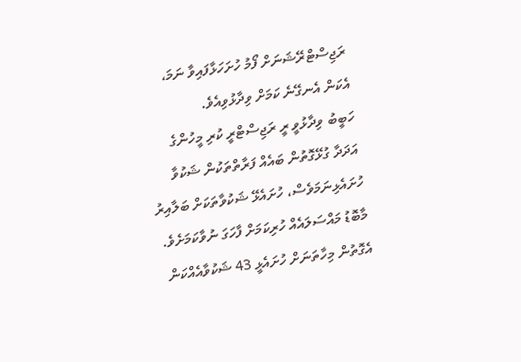ރަޖިސްޓްރޭޝަނަށް ފޯމު ހުށަހަޅާފައިވާ ނަމަ، އެކަން އެނގޭނެ ކަމަށް ވިދާޅުވިއެވެ.
ހަބީބު ވިދާޅުވީ ރީ ރަޖިސްޓްރީ ކުރި މީހުންގެ އަދަދާ ގުޅޭގޮތުން ބައެއް ފަރާތްތަކުން ޝަކުވާ ހުށައެޅިނަމަވެސް، ހުށައެޅޭ ޝަކުވާތަކަށް ބަލާއިރު މާބޮޑު މައްސަލައެއް ހުރިކަމަށް ފާހަގަ ނުވާކަމަށެވެ. އެގޮތުން މިހާތަނަށް ހުށައެޅީ 43 ޝަކުވާއެއްކަން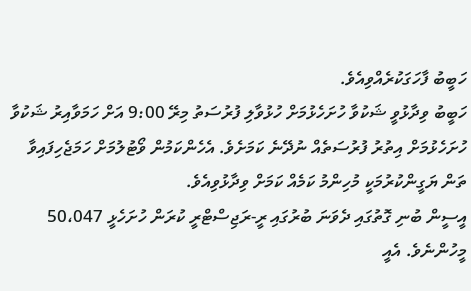ހަބީބު ފާހަގަކުރެއްވިއެވެ.
ހަބީބު ވިދާޅުވީ ޝަކުވާ ހުށަހެޅުމަށް ހުޅުވާލި ފުރުސަތު މިރޭ 9:00 އަށް ހަމަވާއިރު ޝަކުވާ ހުށަހެޅުމަށް އިތުރު ފުރުސަތެއް ނުދޭނެ ކަމަށެވެ. އެހެންކަމުން ވޯޓުލުމަށް ހަމަޖެހިފައިވާ ތަން ޔަގީންކުރުމަކީ މުހިންމު ކަމެއް ކަމަށް ވިދާޅުވިއެވެ.
އީސީން ބުނި ގޮތުގައި ދެވަނަ ބުރުގައި ރީ-ރަޖިސްޓްރީ ކުރަން ހުށަހެޅީ 50،047 މީހުންނެވެ. އެއީ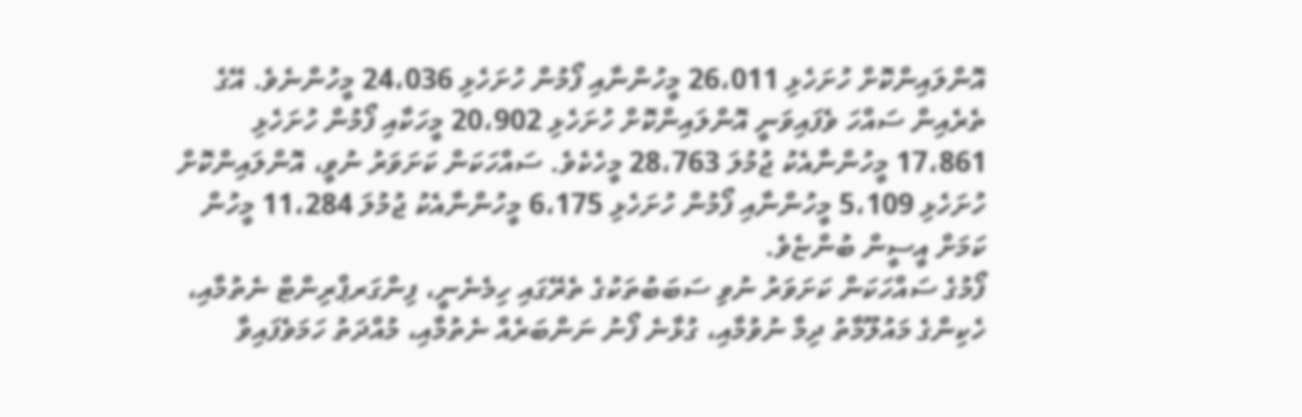އޮންލައިންކޮށް ހުށަހެޅި 26،011 މީހުންނާއި ފޯމުން ހުށަހެޅި 24،036 މީހުންނެވެ. އޭގެ ތެރެއިން ސައްހަ ވެފައިވަނީ އޮންލައިންކޮށް ހުށަހެޅި 20،902 މީހަކާއި ފޯމުން ހުށަހެޅި 17،861 މީހުންނާއެކު ޖުމުލަ 28،763 މީހެކެވެ. ސައްހަކަން ކަށަވަރު ނުވީ، އޮންލައިންކޮށް ހުށަހެޅި 5،109 މީހުންނާއި ފޯމުން ހުށަހެޅި 6،175 މީހުންނާއެކު ޖުމުލަ 11،284 މީހުން ކަމަށް އީސީން ބުންޏެވެ.
ފޯމުގެ ސައްހަކަން ކަށަވަރު ނުވި ސަބަބުތަކުގެ ތެރޭގައި ހިމެނެނީ، ފިންގަރޕްރިންޓް ނެތުމާއި، ހެކިންގެ މައުލޫމާތު ދިމާ ނުވުމާއި، ގުޅާނެ ފޯނު ނަންބަރެއް ނެތުމާއި، މުއްދަތު ހަމަވެފައިވާ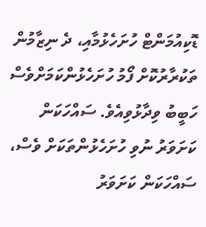ޑޮކިއުމަންޓް ހުށަހެޅުމާއި، ދެ ނިޒާމުން ތަކުރާރުކޮށް ފޯމު ހުށަހެޅުންކަމަށްވެސް ހަބީބު ވިދާޅުވިއެވެ. ސައްހަކަން ކަށަވަރު ނުވި ހުށަހެޅުންތަކަށް ވެސް، ސައްހަކަން ކަށަވަރު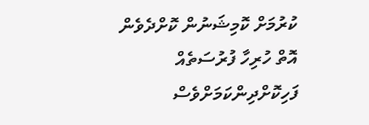ކުރުމަށް ކޮމިޝަނުން ކޮށްދެވެން އޮތް ހުރިހާ ފުރުސަތެއް ފަހިކޮށްދިންކަމަށްވެސް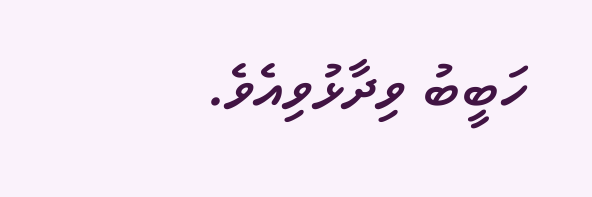ހަބީބު ވިދާޅުވިއެވެ.